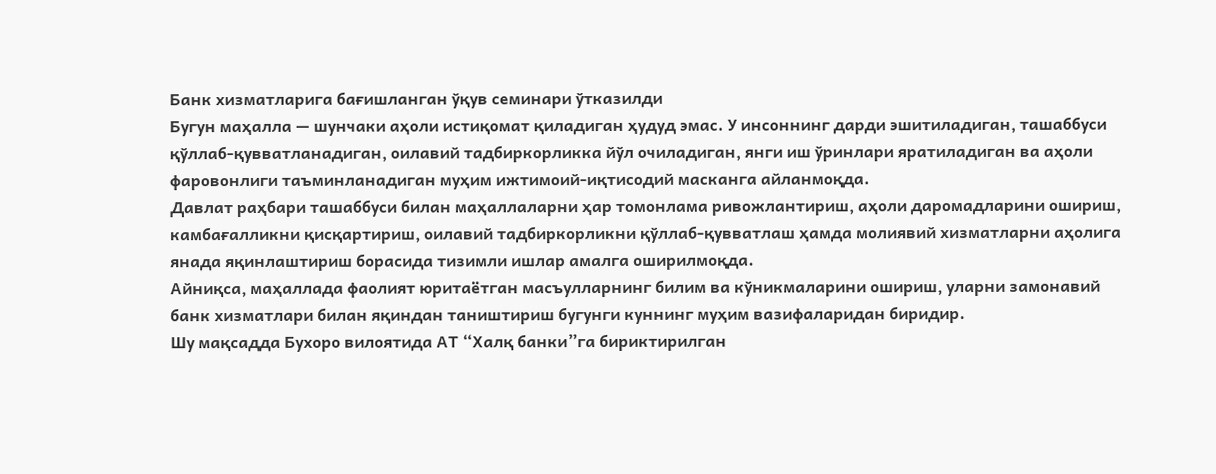Банк хизматларига бағишланган ўқув семинари ўтказилди
Бугун маҳалла — шунчаки аҳоли истиқомат қиладиган ҳудуд эмас. У инсоннинг дарди эшитиладиган, ташаббуси қўллаб-қувватланадиган, оилавий тадбиркорликка йўл очиладиган, янги иш ўринлари яратиладиган ва аҳоли фаровонлиги таъминланадиган муҳим ижтимоий-иқтисодий масканга айланмоқда.
Давлат раҳбари ташаббуси билан маҳаллаларни ҳар томонлама ривожлантириш, аҳоли даромадларини ошириш, камбағалликни қисқартириш, оилавий тадбиркорликни қўллаб-қувватлаш ҳамда молиявий хизматларни аҳолига янада яқинлаштириш борасида тизимли ишлар амалга оширилмоқда.
Айниқса, маҳаллада фаолият юритаётган масъулларнинг билим ва кўникмаларини ошириш, уларни замонавий банк хизматлари билан яқиндан таништириш бугунги куннинг муҳим вазифаларидан биридир.
Шу мақсадда Бухоро вилоятида АТ “Халқ банки”га бириктирилган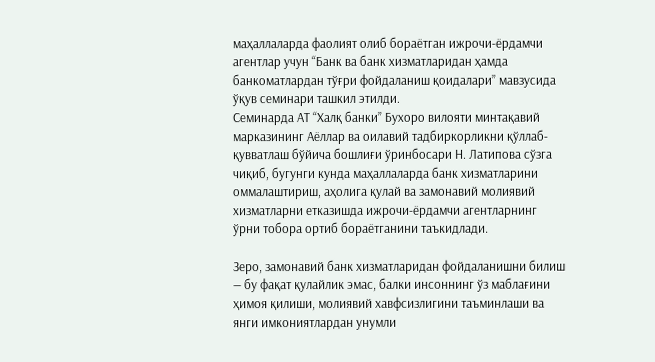маҳаллаларда фаолият олиб бораётган ижрочи-ёрдамчи агентлар учун “Банк ва банк хизматларидан ҳамда банкоматлардан тўғри фойдаланиш қоидалари” мавзусида ўқув семинари ташкил этилди.
Семинарда АТ “Халқ банки” Бухоро вилояти минтақавий марказининг Аёллар ва оилавий тадбиркорликни қўллаб-қувватлаш бўйича бошлиғи ўринбосари Н. Латипова сўзга чиқиб, бугунги кунда маҳаллаларда банк хизматларини оммалаштириш, аҳолига қулай ва замонавий молиявий хизматларни етказишда ижрочи-ёрдамчи агентларнинг ўрни тобора ортиб бораётганини таъкидлади.

Зеро, замонавий банк хизматларидан фойдаланишни билиш — бу фақат қулайлик эмас, балки инсоннинг ўз маблағини ҳимоя қилиши, молиявий хавфсизлигини таъминлаши ва янги имкониятлардан унумли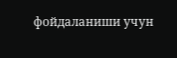фойдаланиши учун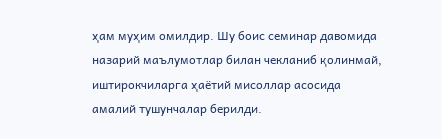ҳам муҳим омилдир. Шу боис семинар давомида назарий маълумотлар билан чекланиб қолинмай, иштирокчиларга ҳаётий мисоллар асосида амалий тушунчалар берилди.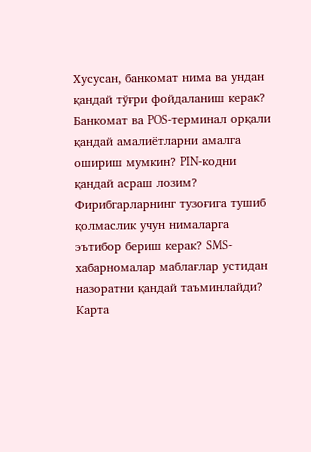Хусусан, банкомат нима ва ундан қандай тўғри фойдаланиш керак? Банкомат ва POS-терминал орқали қандай амалиётларни амалга ошириш мумкин? PIN-кодни қандай асраш лозим? Фирибгарларнинг тузоғига тушиб қолмаслик учун нималарга эътибор бериш керак? SMS-хабарномалар маблағлар устидан назоратни қандай таъминлайди? Карта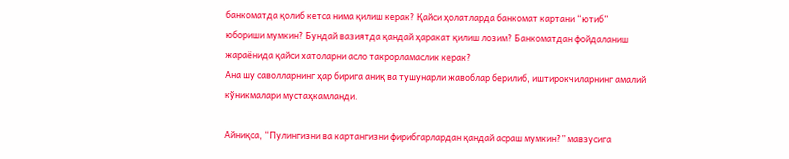банкоматда қолиб кетса нима қилиш керак? Қайси ҳолатларда банкомат картани “ютиб” юбориши мумкин? Бундай вазиятда қандай ҳаракат қилиш лозим? Банкоматдан фойдаланиш жараёнида қайси хатоларни асло такрорламаслик керак?
Ана шу саволларнинг ҳар бирига аниқ ва тушунарли жавоблар берилиб, иштирокчиларнинг амалий кўникмалари мустаҳкамланди.

Айниқса, “Пулингизни ва картангизни фирибгарлардан қандай асраш мумкин?” мавзусига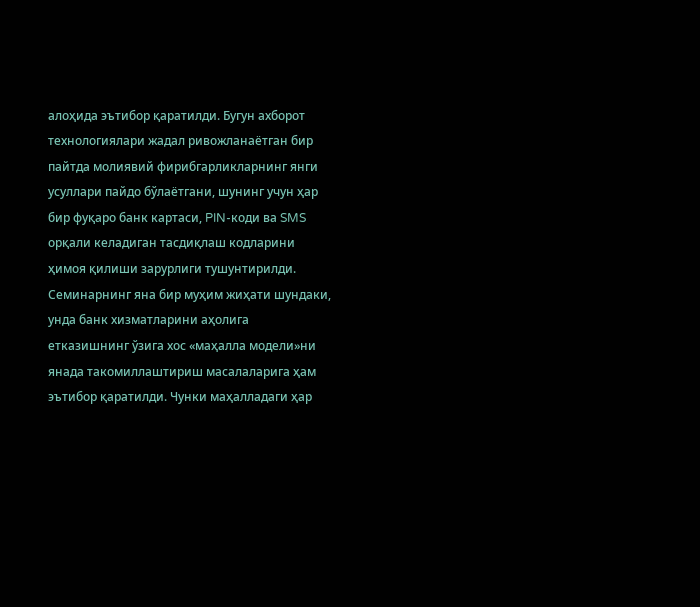алоҳида эътибор қаратилди. Бугун ахборот технологиялари жадал ривожланаётган бир пайтда молиявий фирибгарликларнинг янги усуллари пайдо бўлаётгани, шунинг учун ҳар бир фуқаро банк картаси, PIN-коди ва SMS орқали келадиган тасдиқлаш кодларини ҳимоя қилиши зарурлиги тушунтирилди.
Семинарнинг яна бир муҳим жиҳати шундаки, унда банк хизматларини аҳолига етказишнинг ўзига хос «маҳалла модели»ни янада такомиллаштириш масалаларига ҳам эътибор қаратилди. Чунки маҳалладаги ҳар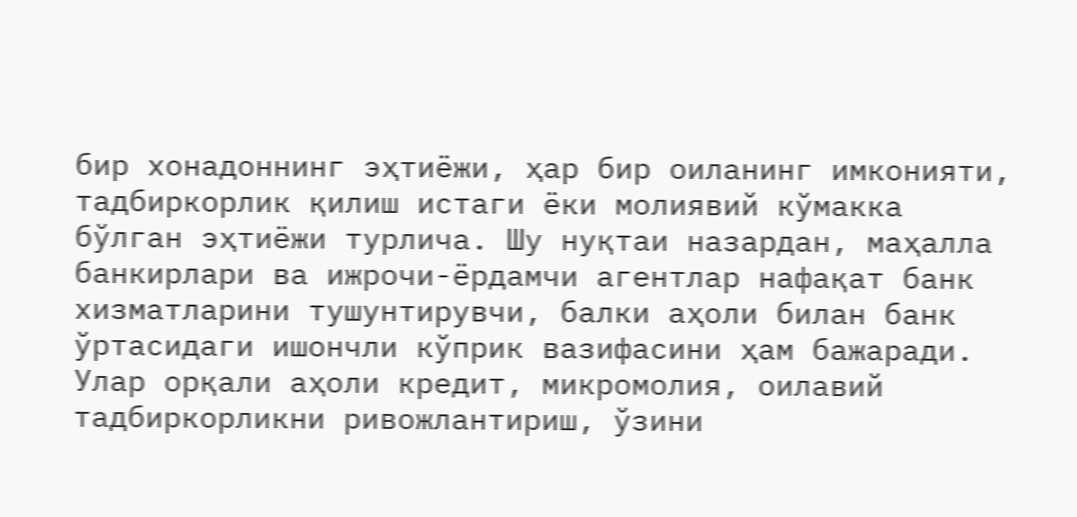бир хонадоннинг эҳтиёжи, ҳар бир оиланинг имконияти, тадбиркорлик қилиш истаги ёки молиявий кўмакка бўлган эҳтиёжи турлича. Шу нуқтаи назардан, маҳалла банкирлари ва ижрочи-ёрдамчи агентлар нафақат банк хизматларини тушунтирувчи, балки аҳоли билан банк ўртасидаги ишончли кўприк вазифасини ҳам бажаради. Улар орқали аҳоли кредит, микромолия, оилавий тадбиркорликни ривожлантириш, ўзини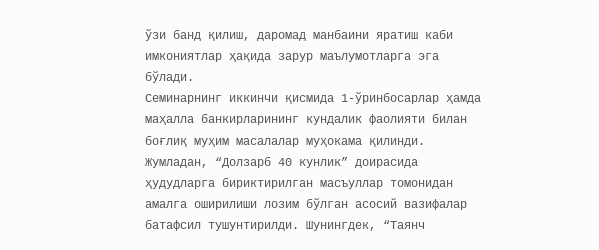ўзи банд қилиш, даромад манбаини яратиш каби имкониятлар ҳақида зарур маълумотларга эга бўлади.
Семинарнинг иккинчи қисмида 1-ўринбосарлар ҳамда маҳалла банкирларининг кундалик фаолияти билан боғлиқ муҳим масалалар муҳокама қилинди. Жумладан, “Долзарб 40 кунлик” доирасида ҳудудларга бириктирилган масъуллар томонидан амалга оширилиши лозим бўлган асосий вазифалар батафсил тушунтирилди. Шунингдек, “Таянч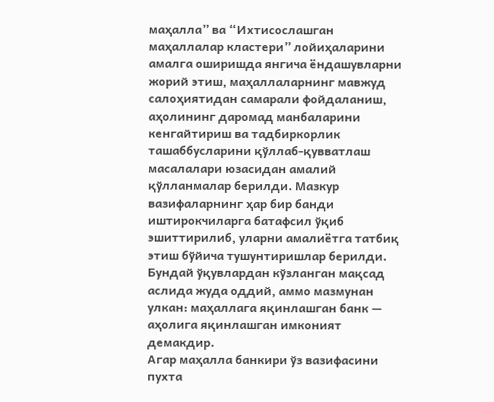маҳалла” ва “Ихтисослашган маҳаллалар кластери” лойиҳаларини амалга оширишда янгича ёндашувларни жорий этиш, маҳаллаларнинг мавжуд салоҳиятидан самарали фойдаланиш, аҳолининг даромад манбаларини кенгайтириш ва тадбиркорлик ташаббусларини қўллаб-қувватлаш масалалари юзасидан амалий қўлланмалар берилди. Мазкур вазифаларнинг ҳар бир банди иштирокчиларга батафсил ўқиб эшиттирилиб, уларни амалиётга татбиқ этиш бўйича тушунтиришлар берилди.
Бундай ўқувлардан кўзланган мақсад аслида жуда оддий, аммо мазмунан улкан: маҳаллага яқинлашган банк — аҳолига яқинлашган имконият демакдир.
Агар маҳалла банкири ўз вазифасини пухта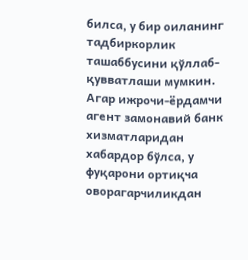билса, у бир оиланинг тадбиркорлик ташаббусини қўллаб-қувватлаши мумкин. Агар ижрочи-ёрдамчи агент замонавий банк хизматларидан хабардор бўлса, у фуқарони ортиқча оворагарчиликдан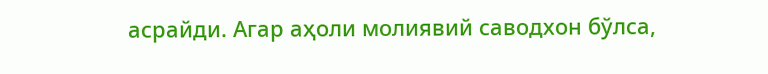асрайди. Агар аҳоли молиявий саводхон бўлса,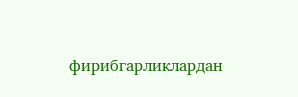фирибгарликлардан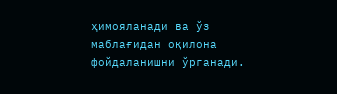ҳимояланади ва ўз маблағидан оқилона фойдаланишни ўрганади.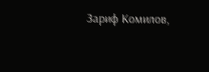Зариф Комилов,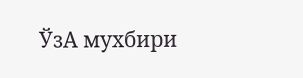ЎзА мухбири